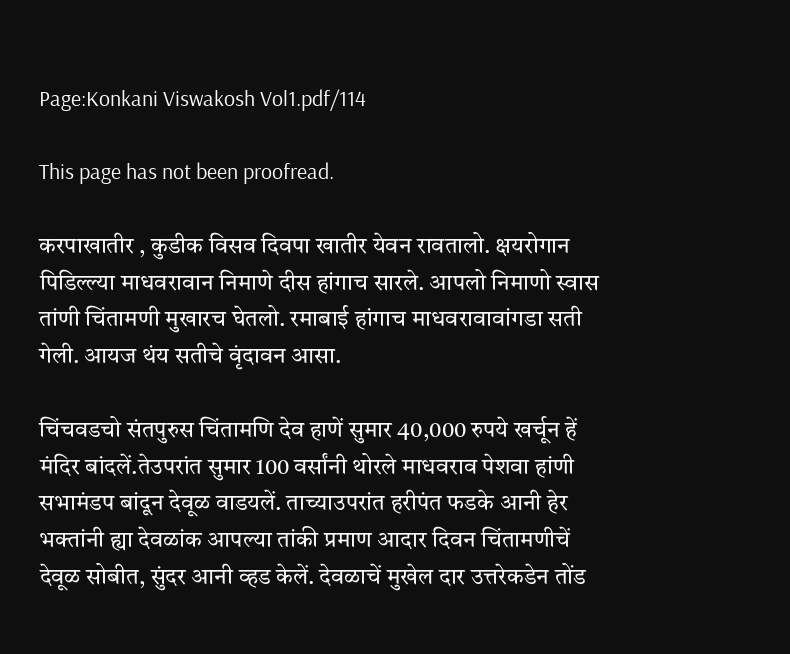Page:Konkani Viswakosh Vol1.pdf/114

This page has not been proofread.

करपाखातीर , कुडीक विसव दिवपा खातीर येवन रावतालो. क्षयरोगान पिडिल्ल्या माधवरावान निमाणे दीस हांगाच सारले. आपलो निमाणो स्वास तांणी चिंतामणी मुखारच घेतलो. रमाबाई हांगाच माधवरावावांगडा सती गेली. आयज थंय सतीचे वृंदावन आसा.

चिंचवडचो संतपुरुस चिंतामणि देव हाणें सुमार 40,000 रुपये खर्चून हें मंदिर बांदलें.तेउपरांत सुमार 100 वर्सांनी थोरले माधवराव पेशवा हांणी सभामंडप बांदून देवूळ वाडयलें. ताच्याउपरांत हरीपंत फडके आनी हेर भक्तांनी ह्या देवळांक आपल्या तांकी प्रमाण आदार दिवन चिंतामणीचें देवूळ सोबीत, सुंदर आनी व्हड केलें. देवळाचें मुखेल दार उत्तरेकडेन तोंड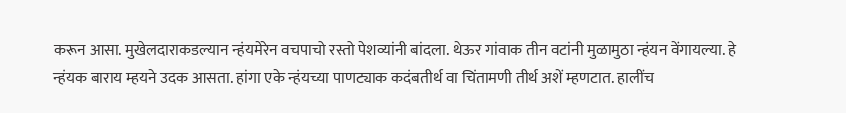करून आसा. मुखेलदाराकडल्यान न्हंयमेरेन वचपाचो रस्तो पेशव्यांनी बांदला. थेऊर गांवाक तीन वटांनी मुळामुठा न्हंयन वेंगायल्या. हे न्हंयक बाराय म्हयने उदक आसता. हांगा एके न्हंयच्या पाणट्याक कदंबतीर्थ वा चिंतामणी तीर्थ अशें म्हणटात. हालींच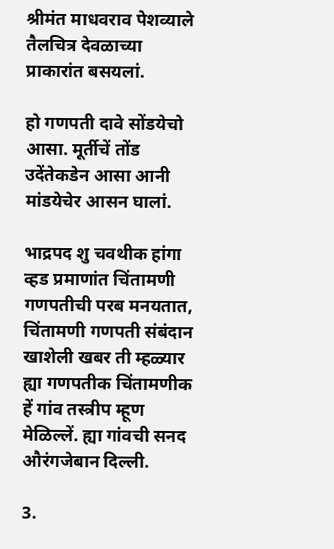श्रीमंत माधवराव पेशव्याले तैलचित्र देवळाच्या प्राकारांत बसयलां.

हो गणपती दावे सोंडयेचो आसा. मूर्तीचें तोंड उदेंतेकडेन आसा आनी मांडयेचेर आसन घालां.

भाद्रपद शु चवथीक हांगा व्हड प्रमाणांत चिंतामणी गणपतीची परब मनयतात, चिंतामणी गणपती संबंदान खाशेली खबर ती म्हळ्यार ह्या गणपतीक चिंतामणीक हें गांव तस्त्रीप म्हूण मेळिल्लें. ह्या गांवची सनद औरंगजेबान दिल्ली.

3.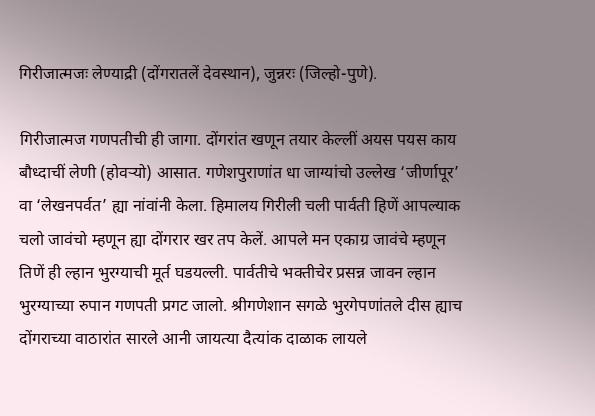गिरीजात्मजः लेण्याद्री (दोंगरातलें देवस्थान), जुन्नरः (जिल्हो-पुणे).

गिरीजात्मज गणपतीची ही जागा. दोंगरांत खणून तयार केल्लीं अयस पयस काय बौध्दाचीं लेणी (होवऱ्यो) आसात. गणेशपुराणांत धा जाग्यांचो उल्लेख ‘जीर्णापूर’ वा ‘लेखनपर्वत’ ह्या नांवांनी केला. हिमालय गिरीली चली पार्वती हिणें आपल्याक चलो जावंचो म्हणून ह्या दोंगरार खर तप केलें. आपले मन एकाग्र जावंचे म्हणून तिणें ही ल्हान भुरग्याची मूर्त घडयल्ली. पार्वतीचे भक्तीचेर प्रसन्न जावन ल्हान भुरग्याच्या रुपान गणपती प्रगट जालो. श्रीगणेशान सगळे भुरगेपणांतले दीस ह्याच दोंगराच्या वाठारांत सारले आनी जायत्या दैत्यांक दाळाक लायले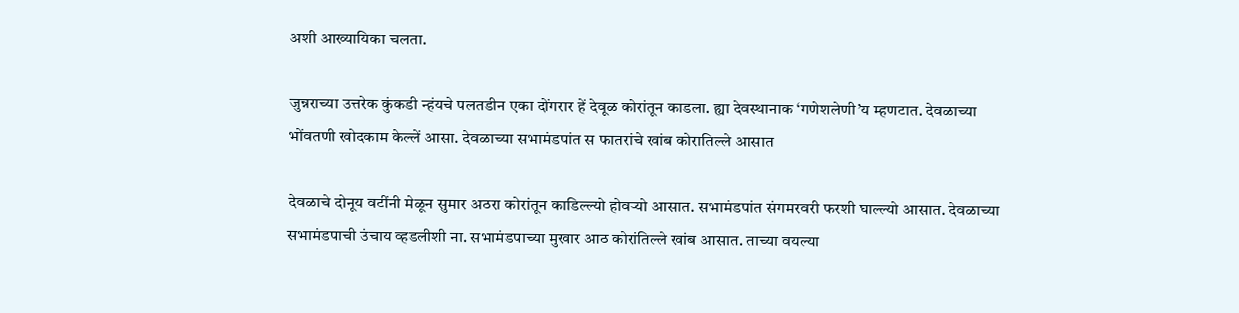अशी आख्यायिका चलता.

जुन्नराच्या उत्तरेक कुंकडी न्हंयचे पलतडीन एका दोंगरार हें देवूळ कोरांतून काडला. ह्या देवस्थानाक ‘गणेशलेणी’य म्हणटात. देवळाच्या भोंवतणी खोदकाम केल्लें आसा. देवळाच्या सभामंडपांत स फातरांचे खांब कोरातिल्ले आसात

देवळाचे दोनूय वटींनी मेळून सुमार अठरा कोरांतून काडिल्ल्यो होवऱ्यो आसात. सभामंडपांत संगमरवरी फरशी घाल्ल्यो आसात. देवळाच्या सभामंडपाची उंचाय व्हडलीशी ना. सभामंडपाच्या मुखार आठ कोरांतिल्ले खांब आसात. ताच्या वयल्या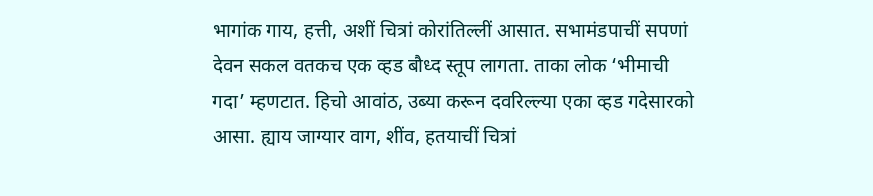भागांक गाय, हत्ती, अशीं चित्रां कोरांतिल्लीं आसात. सभामंडपाचीं सपणां देवन सकल वतकच एक व्हड बौध्द स्तूप लागता. ताका लोक ‘भीमाची गदा’ म्हणटात. हिचो आवांठ, उब्या करून दवरिल्ल्या एका व्हड गदेसारको आसा. ह्याय जाग्यार वाग, शींव, हतयाचीं चित्रां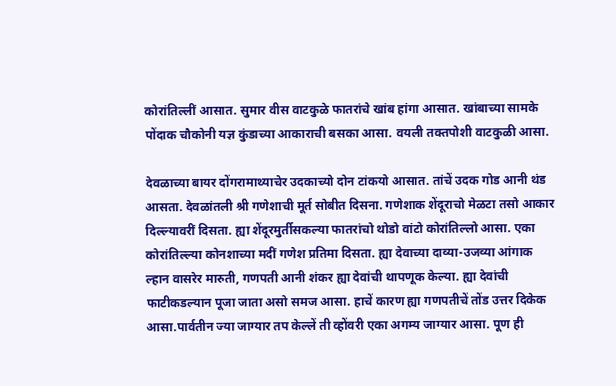कोरांतिल्लीं आसात. सुमार वीस वाटकुळे फातरांचे खांब हांगा आसात. खांबाच्या सामके पोंदाक चौकोनी यज्ञ कुंडाच्या आकाराची बसका आसा. वयली तक्तपोशी वाटकुळी आसा.

देवळाच्या बायर दोंगरामाथ्याचेर उदकाच्यो दोन टांकयो आसात. तांचें उदक गोड आनी थंड आसता. देवळांतली श्री गणेशाची मूर्त सोबीत दिसना. गणेशाक शेंदूराचो मेळटा तसो आकार दिल्ल्यावरीं दिसता. ह्या शेंदूरमुर्तीसकल्या फातरांचो थोडो वांटो कोरांतिल्लो आसा. एका कोरांतिल्ल्या कोनशाच्या मदीं गणेश प्रतिमा दिसता. ह्या देवाच्या दाव्या-उजव्या आंगाक ल्हान वासरेर मारुती, गणपती आनी शंकर ह्या देवांची थापणूक केल्या. ह्या देवांची फाटीकडल्यान पूजा जाता असो समज आसा. हाचें कारण ह्या गणपतीचें तोंड उत्तर दिकेक आसा.पार्वतीन ज्या जाग्यार तप केल्लें ती व्होंवरी एका अगम्य जाग्यार आसा. पूण ही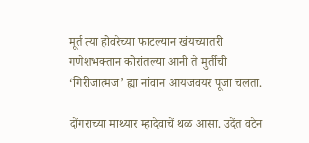मूर्त त्या होवरेच्या फाटल्यान खंयच्यातरी गणेशभक्तान कोरांतल्या आनी ते मुर्तीची ‘गिरीजात्मज’ ह्या नांवान आयजवयर पूजा चलता.

दोंगराच्या माथ्यार म्हादेवाचें थळ आसा. उदेंत वटेन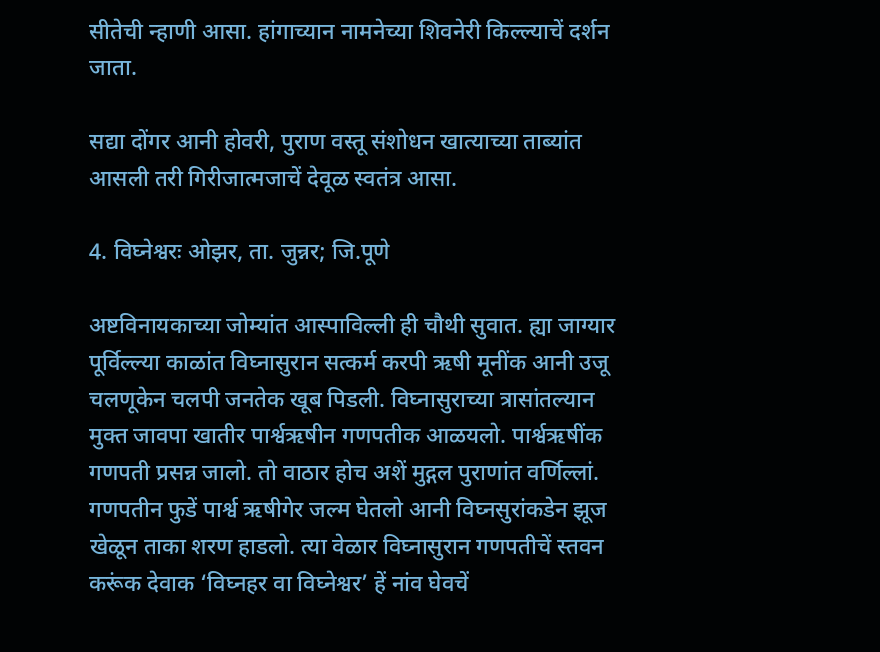सीतेची न्हाणी आसा. हांगाच्यान नामनेच्या शिवनेरी किल्ल्याचें दर्शन जाता.

सद्या दोंगर आनी होवरी, पुराण वस्तू संशोधन खात्याच्या ताब्यांत आसली तरी गिरीजात्मजाचें देवूळ स्वतंत्र आसा.

4. विघ्नेश्वरः ओझर, ता. जुन्नर; जि.पूणे

अष्टविनायकाच्या जोम्यांत आस्पाविल्ली ही चौथी सुवात. ह्या जाग्यार पूर्विल्ल्या काळांत विघ्नासुरान सत्कर्म करपी ऋषी मूनींक आनी उजू चलणूकेन चलपी जनतेक खूब पिडली. विघ्नासुराच्या त्रासांतल्यान मुक्त जावपा खातीर पार्श्वऋषीन गणपतीक आळयलो. पार्श्वऋषींक गणपती प्रसन्न जालो. तो वाठार होच अशें मुद्गल पुराणांत वर्णिल्लां. गणपतीन फुडें पार्श्व ऋषीगेर जल्म घेतलो आनी विघ्नसुरांकडेन झूज खेळून ताका शरण हाडलो. त्या वेळार विघ्नासुरान गणपतीचें स्तवन करूंक देवाक ‘विघ्नहर वा विघ्नेश्वर’ हें नांव घेवचें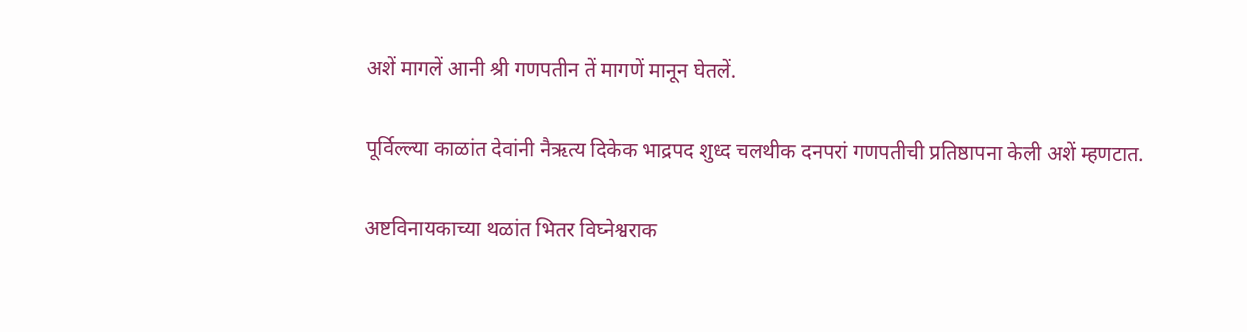अशें मागलें आनी श्री गणपतीन तें मागणें मानून घेतलें.

पूर्विल्ल्या काळांत देवांनी नैऋत्य दिकेक भाद्रपद शुध्द चलथीक दनपरां गणपतीची प्रतिष्ठापना केली अशें म्हणटात.

अष्टविनायकाच्या थळांत भितर विघ्नेश्वराक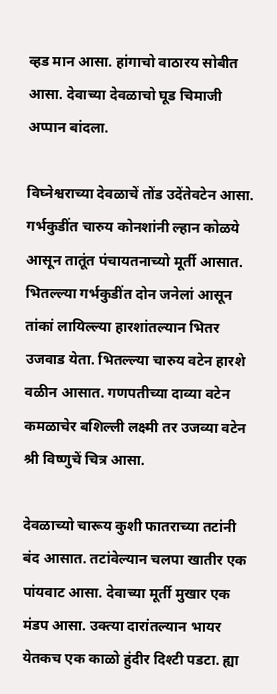व्हड मान आसा. हांगाचो वाठारय सोबीत आसा. देवाच्या देवळाचो घूड चिमाजी अप्पान बांदला.

विघ्नेश्वराच्या देवळाचें तोंड उदेंतेवटेन आसा. गर्भकुडींत चारुय कोनशांनी ल्हान कोळये आसून तातूंत पंचायतनाच्यो मूर्ती आसात. भितल्ल्या गर्भकुडींत दोन जनेलां आसून तांकां लायिल्ल्या हारशांतल्यान भितर उजवाड येता. भितल्ल्या चारुय वटेन हारशे वळीन आसात. गणपतीच्या दाव्या वटेन कमळाचेर बशिल्ली लक्ष्मी तर उजव्या वटेन श्री विष्णुचें चित्र आसा.

देवळाच्यो चारूय कुशी फातराच्या तटांनी बंद आसात. तटांवेल्यान चलपा खातीर एक पांयवाट आसा. देवाच्या मूर्ती मुखार एक मंडप आसा. उक्त्या दारांतल्यान भायर येतकच एक काळो हुंदीर दिश्टी पडटा. ह्या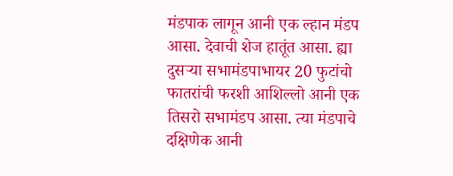मंडपाक लागून आनी एक ल्हान मंडप आसा. देवाची शेज हातूंत आसा. ह्या दुसऱ्या सभामंडपाभायर 20 फुटांचो फातरांची फरशी आशिल्लो आनी एक तिसरो सभामंडप आसा. त्या मंडपाचे दक्षिणेक आनी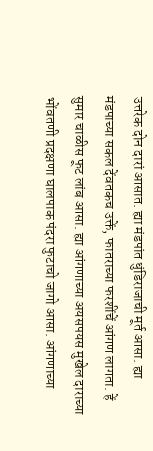उत्तरेक दोन दारां आसात. ह्या मंडपांत धुंडिराजाची मूर्त आसा. ह्या मंडपाच्या सकल देंवतकच उक्तें, फातराच्या फरशींचें आंगण लागता. हें सुमार चाळीस फूट लांब आसा. ह्या आंगणाच्या अयसपयस मुखेल दाराच्या भोंवतणी प्रदक्षणा घालपाक पंदरा फुटाचो जागो आसा. आंगणाच्या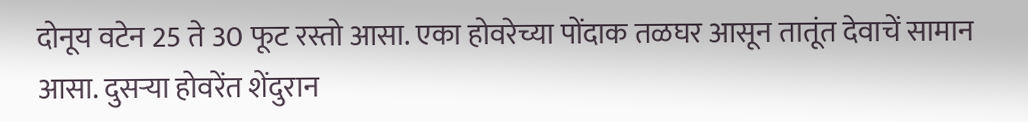दोनूय वटेन 25 ते 30 फूट रस्तो आसा. एका होवरेच्या पोंदाक तळघर आसून तातूंत देवाचें सामान आसा. दुसऱ्या होवरेंत शेंदुरान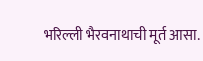भरिल्ली भैरवनाथाची मूर्त आसा.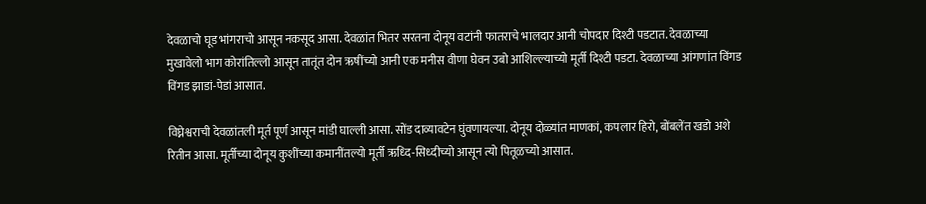देवळाचो घूड भांगराचो आसून नकसूद आसा. देवळांत भितर सरतना दोनूय वटांनी फातराचे भालदार आनी चोपदार दिश्टी पडटात. देवळाच्या मुखावेलो भाग कोरांतिल्लो आसून तातूंत दोन ऋषींच्यो आनी एक मनीस वीणा घेवन उबो आशिल्ल्याच्यो मूर्ती दिश्टी पडटा. देवळाच्या आंगणांत विंगड विंगड झाडां-पेडां आसात.

विघ्नेश्वराची देवळांतली मूर्त पूर्ण आसून मांडी घाल्ली आसा. सोंड दाव्यावटेन घुंवणायल्या. दोनूय दोळ्यांत माणकां, कपलार हिरो, बोंबलेंत खडो अशे रितीन आसा. मूर्तीच्या दोनूय कुशींच्या कमानींतल्यो मूर्ती ऋध्दि-सिध्दीच्यो आसून त्यो पितूळच्यो आसात.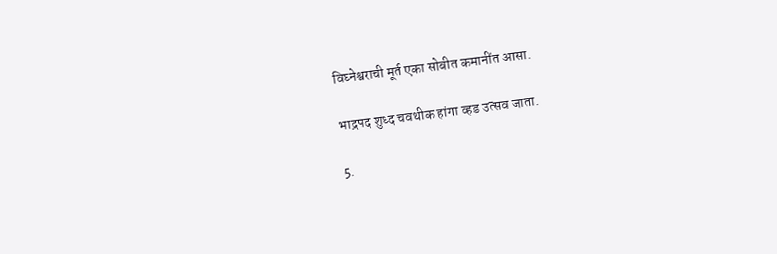विघ्नेश्वराची मूर्त एका सोबीत कमानींत आसा.

भाद्रपद शुध्द चवथीक हांगा व्हड उत्सव जाता.

5.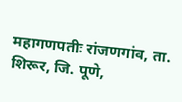महागणपतीः रांजणगांव, ता. शिरूर, जि. पूणे,